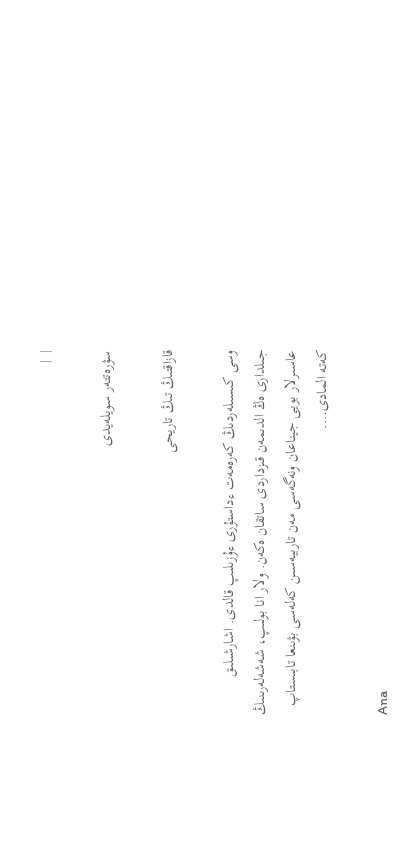|  |

سۋرەتتەر سويلەيدى

قازاقتىڭ تىڭ تاريحى

وسى كىسىلەردىڭ كەرەمەت ءداستۇرى ءۇزىلىپ قالدى. اشارشىلىق جىلدارى ەڭ الدىمەن قىزداردى ساتقان ەكەن. ولار انا بولىپ، شەشەلەرىنىڭ عاسىرلار بويى جيناعان ونەگەسى مەن تاربيەسىن كەلەسى بۋىنعا تابىستاپ كەتە المادى….

Ana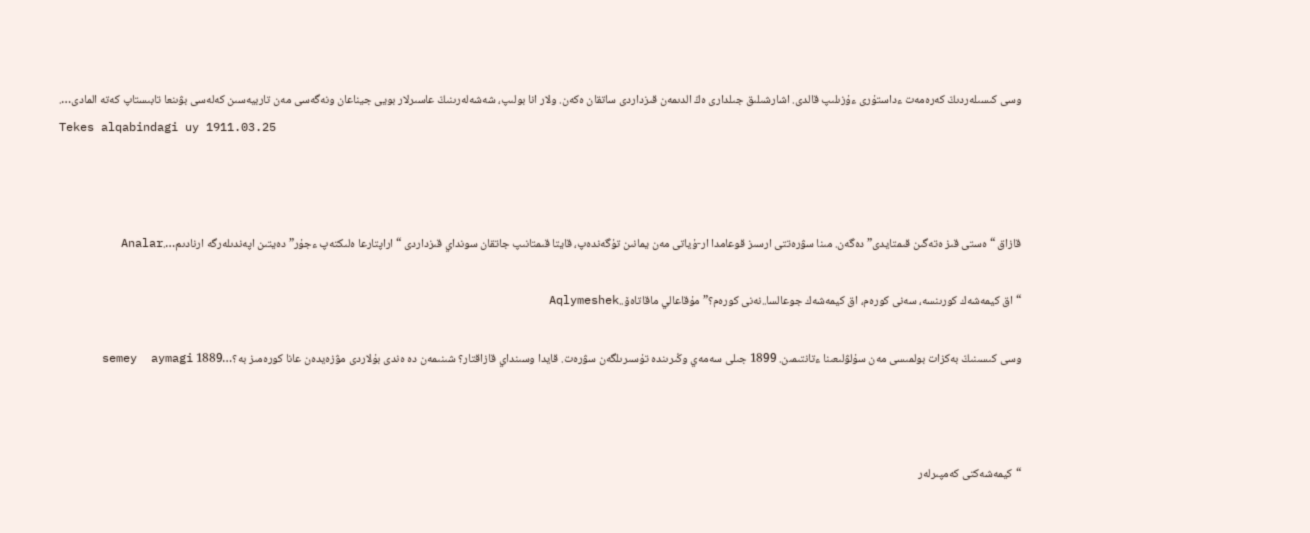وسى كىسىلەردىڭ كەرەمەت ءداستۇرى ءۇزىلىپ قالدى. اشارشىلىق جىلدارى ەڭ الدىمەن قىزداردى ساتقان ەكەن. ولار انا بولىپ، شەشەلەرىنىڭ عاسىرلار بويى جيناعان ونەگەسى مەن تاربيەسىن كەلەسى بۋىنعا تابىستاپ كەتە المادى….
Tekes alqabindagi uy 1911.03.25



قازاق “ەستى قىز ەتەگىن قىمتايدى” دەگەن. مىنا سۋرەتتى ارسىز قوعامدا ار-ۇياتى مەن يمانىن تۇگەندەپ، قايتا قىمتانىپ جاتقان سونداي قىزداردى “اراپتارعا ەلىكتەپ ءجۇر” دەيتىن اپەندىلەرگە ارنادىم….Analar

“اق كيمەشەك كورىنسە، سەنى كورەم، اق كيمەشەك جوعالسا..نەنى كورەم؟” مۇقاعالي ماقاتاەۆ..Aqlymeshek

وسى كىسىنىڭ بەكزات بولمىسى مەن سۇلۋلىعىنا ءتانتىمىن. 1899 جىلى سەمەي وڭىرىندە تۇسىرىلگەن سۋرەت. قايدا وسىنداي قازاقتار؟ شىنىمەن دە ەندى بۇلاردى مۋزەيدەن عانا كورەمىز بە؟…1889 semey  aymagi



“كيمەشەكتى كەمپىرلەر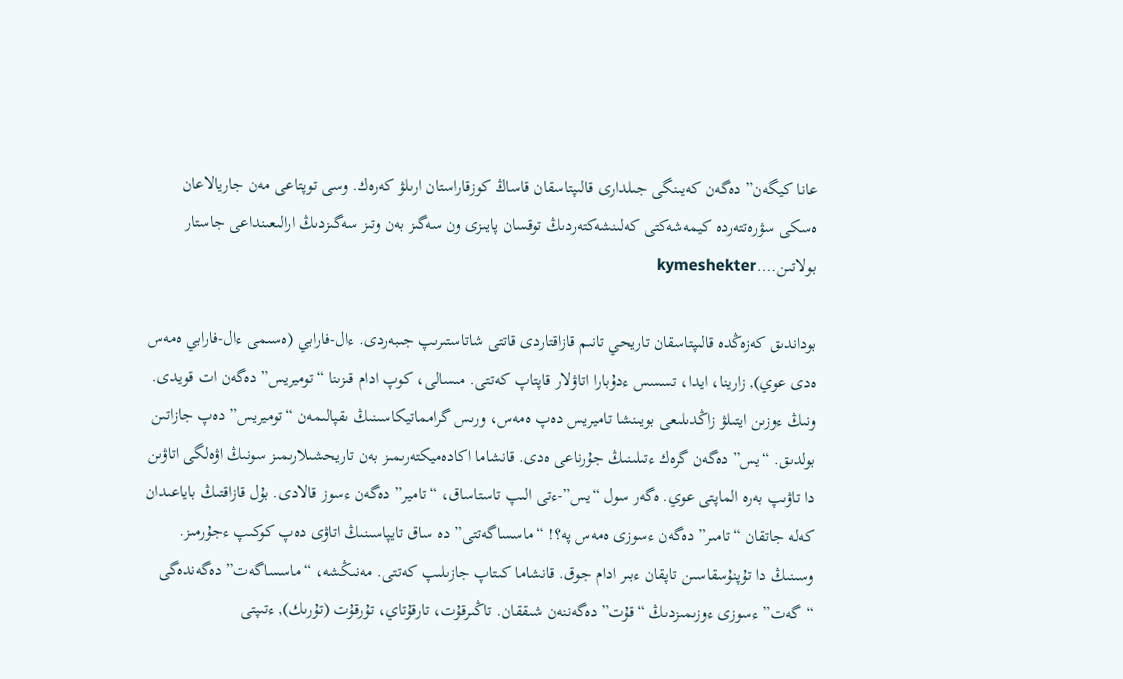عانا كيگەن” دەگەن كەيىنگى جىلدارى قالىپتاسقان قاساڭ كوزقاراستان ارىلۋ كەرەك. وسى توپتاعى مەن جاريالاعان ەسكى سۋرەتتەردە كيمەشەكتى كەلىنشەكتەردىڭ توقسان پايىزى ون سەگىز بەن وتىز سەگىزدىڭ ارالىعىنداعى جاستار بولاتىن….kymeshekter

بوداندىق كەزەڭدە قالىپتاسقان تاريحي تانىم قازاقتاردى قاتتى شاتاستىرىپ جىبەردى. ءال-فارابي (ەسىمى ءال-فارابي ەمەس ەدى عوي), زارينا، ايدا، تسسس ءدۇبارا اتاۋلار قاپتاپ كەتتى. مىسالى، كوپ ادام قىزىنا “توميريس” دەگەن ات قويدى. ونىڭ ءوزىن ايتىلۋ زاڭدىلىعى بويىنشا تاميريس دەپ ەمەس، ورىس گرامماتيكاسىنىڭ ىقپالىمەن “توميريس” دەپ جازاتىن بولدىق. “يس” دەگەن گرەك ءتىلىنىڭ جۇرناعى ەدى. قانشاما اكادەميكتەرىمىز بەن تاريحشىلارىمىز سونىڭ اۋەلگى اتاۋىن دا تاۋىپ بەرە الماپتى عوي. ەگەر سول “يس”-ءتى الىپ تاستاساق، “تامير” دەگەن ءسوز قالادى. بۇل قازاقتىڭ باياعىدان كەلە جاتقان “تامىر” دەگەن ءسوزى ەمەس پە؟! “ماسساگەتتى” دە ساق تايپاسىنىڭ اتاۋى دەپ كوكىپ ءجۇرمىز. وسىنىڭ دا تۇپنۇسقاسىن تاپقان ءبىر ادام جوق. قانشاما كىتاپ جازىلىپ كەتتى. مەنىڭشە، “ماسساگەت” دەگەندەگى “گەت” ءسوزى ءوزىمىزدىڭ “قۇت” دەگەننەن شىققان. تاڭىرقۇت، تارقۇتاي، تۇرقۇت (تۇرىك), ءتىپتى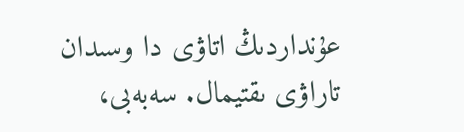عۇنداردىڭ اتاۋى دا وسىدان تاراۋى ىقتيمال. سەبەبى،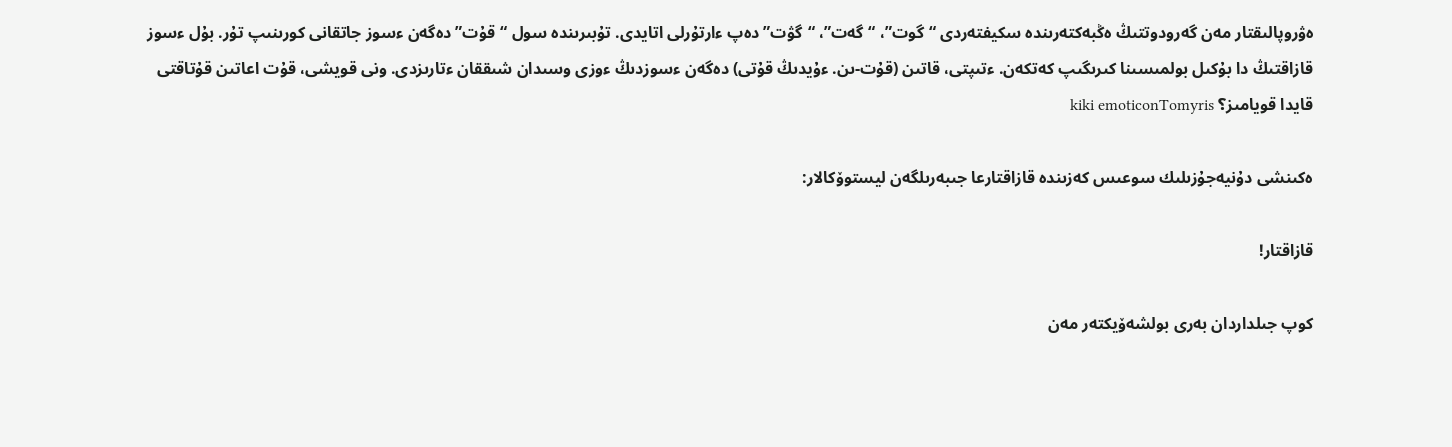ەۋروپالىقتار مەن گەرودوتتىڭ ەڭبەكتەرىندە سكيفتەردى “گوت”، “گەت”، “گۋت” دەپ ءارتۇرلى اتايدى. تۇبىرىندە سول “قۇت” دەگەن ءسوز جاتقانى كورىنىپ تۇر. بۇل ءسوز قازاقتىڭ دا بۇكىل بولمىسىنا كىرىگىپ كەتكەن. ءتىپتى، قاتىن (قۇت-ىن. ءۇيدىڭ قۇتى) دەگەن ءسوزدىڭ ءوزى وسىدان شىققان ءتارىزدى. ونى قويشى، قۇت اعاتىن قۇتاقتى قايدا قويامىز؟ kiki emoticonTomyris

ەكىنشى دۇنيەجۇزىلىك سوعىس كەزىندە قازاقتارعا جىبەرىلگەن ليستوۆكالار:

قازاقتار!

كوپ جىلداردان بەرى بولشەۆيكتەر مەن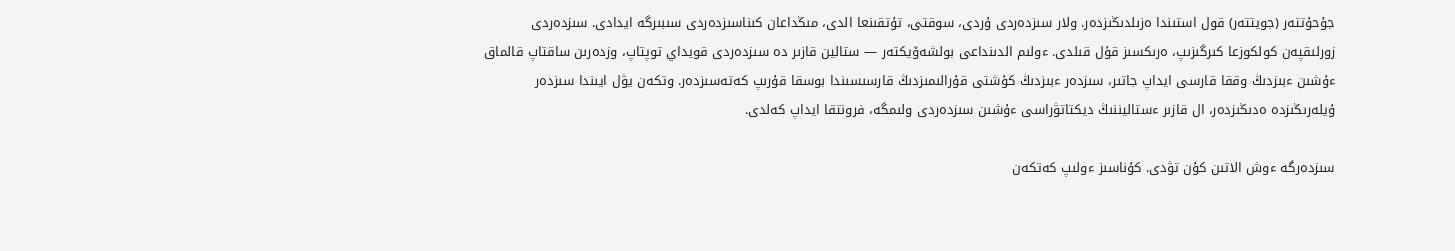جۇحۇتتەر (جويتتەر) قول استىندا ەزىلدىڭىزدەر. ولار سىزدەردى ۇردى، سوقتى، تۇتقىنعا الدى، مىڭداعان كىناسىزدەردى سىبىرگە ايدادى. سىزدەردى زورلىقپەن كولكوزعا كىرگىزىپ، ەرىكسىز قۇل قىلدى. ءولىم الدىنداعى بولشەۆيكتەر — ستالين قازىر دە سىزدەردى قويداي توپتاپ، وزدەرىن ساقتاپ قالماق ءۇشىن ءبىزدىڭ وققا قارسى ايداپ جاتىر، سىزدەر ءبىزدىڭ كۇشتى قۇرالىمىزدىڭ قارسىسىندا بوسقا قۇرىپ كەتەسىزدەر. وتكەن يۋل ايىندا سىزدەر ۇيلەرىڭىزدە ەدىڭىزدەر، ال قازىر ءستاليننىڭ ديكتاتۋراسى ءۇشىن سىزدەردى ولىمگە، فرونتقا ايداپ كەلدى.

سىزدەرگە ءوش الاتىن كۇن تۋدى. كۇناسىز ءولىپ كەتكەن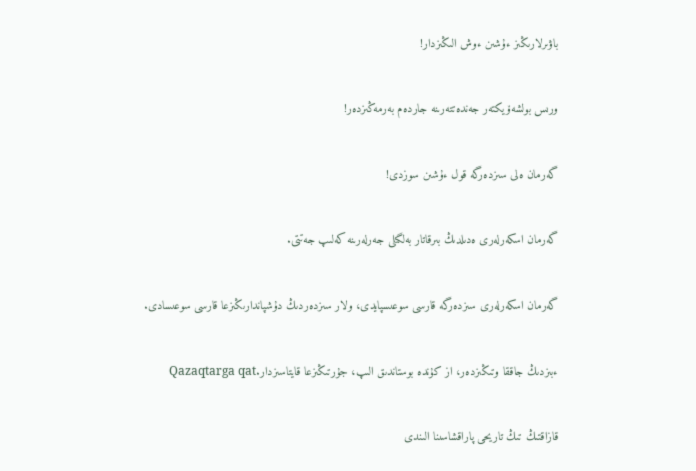باۋىرلارىڭىز ءۇشىن ءوش الىڭىزدار!

ورىس بولشەۆيكتەر جەندەتتەرىنە جاردەم بەرمەڭىزدەر!

گەرمان ەلى سىزدەرگە قول ءۇشىن سوزدى!

گەرمان اسكەرلەرى ەدىلدىڭ بىرقاتار بەلگىلى جەرلەرىنە كەلىپ جەتتى.

گەرمان اسكەرلەرى سىزدەرگە قارسى سوعىسپايدى، ولار سىزدەردىڭ دۇشپاندارىڭىزعا قارسى سوعىسادى.

ءبىزدىڭ جاققا وتىڭىزدەر، از كۇندە بوستاندىق الىپ، جۇرتىڭىزعا قايتاسىزدار.Qazaqtarga qat

قازاقتىڭ تىڭ تاريحى پاراقشاسىنا الىندى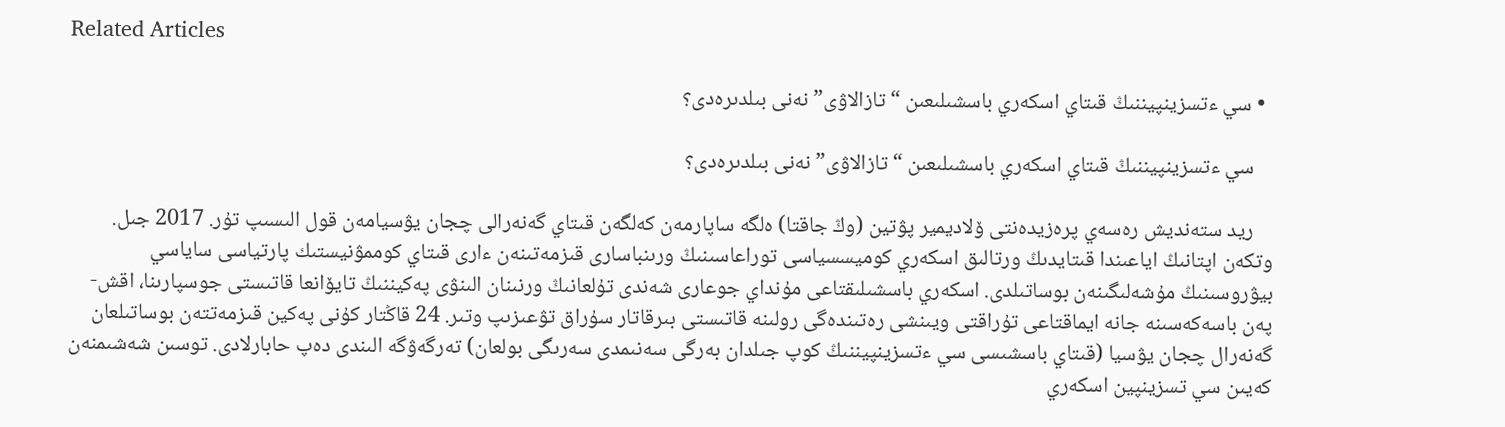Related Articles

  • سي ءتسزينپيننىڭ قىتاي اسكەري باسشىلىعىن “تازالاۋى” نەنى بىلدىرەدى؟

    سي ءتسزينپيننىڭ قىتاي اسكەري باسشىلىعىن “تازالاۋى” نەنى بىلدىرەدى؟

    ريد ستەنديش رەسەي پرەزيدەنتى ۆلاديمير پۋتين (وڭ جاقتا) ەلگە ساپارمەن كەلگەن قىتاي گەنەرالى چجان يۋسيامەن قول الىسىپ تۇر. 2017 جىل. وتكەن اپتانىڭ اياعىندا قىتايدىڭ ورتالىق اسكەري كوميسسياسى توراعاسىنىڭ ورىنباسارى قىزمەتىنەن ءارى قىتاي كوممۋنيستىك پارتياسى ساياسي بيۋروسىنىڭ مۇشەلىگىنەن بوساتىلدى. اسكەري باسشىلىقتاعى مۇنداي جوعارى شەندى تۇلعانىڭ ورنىنان الىنۋى پەكيننىڭ تايۆانعا قاتىستى جوسپارىنا، اقش-پەن باسەكەسىنە جانە ايماقتاعى تۇراقتى ويىنشى رەتىندەگى رولىنە قاتىستى بىرقاتار سۇراق تۋعىزىپ وتىر. 24 قاڭتار كۇنى پەكين قىزمەتتەن بوساتىلعان گەنەرال چجان يۋسيا (قىتاي باسشىسى سي ءتسزينپيننىڭ كوپ جىلدان بەرگى سەنىمدى سەرىگى بولعان) تەرگەۋگە الىندى دەپ حابارلادى. توسىن شەشىمنەن كەيىن سي تسزينپين اسكەري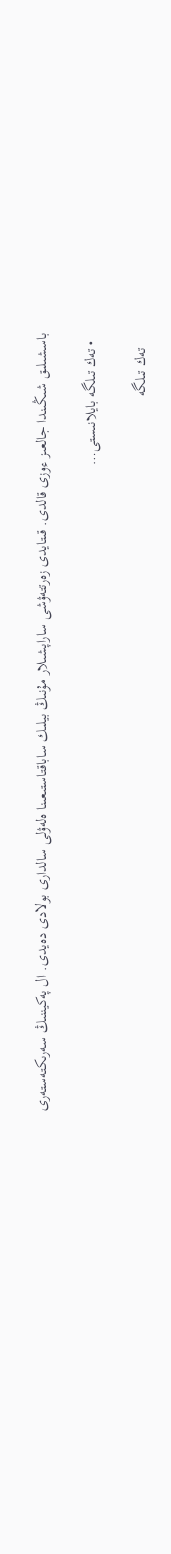باسشىلىق شىڭىندا جالعىز ءوزى قالدى. قىتايدى زەرتتەۋشى ساراپشىلار مۇنىڭ بيلىك ساباقتاستىعىنا ەلەۋلى سالدارى بولادى دەيدى. ال پەكيننىڭ سەرىكتەستەرى

  • تەك تىلگە بايلانىستى…

    تەك تىلگە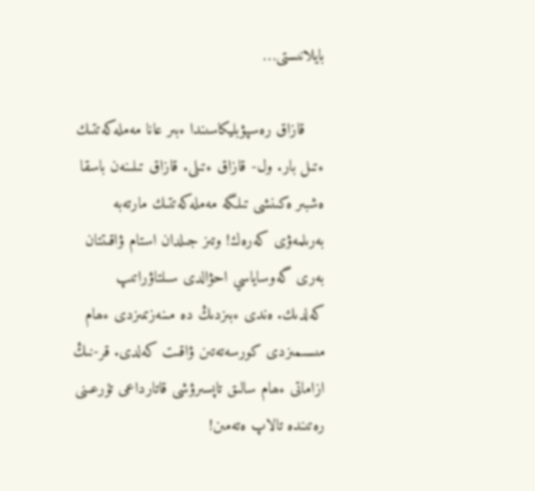بايلانىستى…

    قازاق رەسپۋبليكاسىندا ءبىر عانا مەملەكەتتىك ءتىل بار. ول- قازاق ءتىلى. قازاق تىلىنەن باسقا ەشبىر ەكىنشى تىلگە مەملەكەتتىك مارتەبە بەرىلمەۋى كەرەك! وتىز جىلدان استام ۋاقىتتان بەرى گەوساياسي احۋالدى سىلتاۋراتىپ كەلدىك. ەندى ءبىزدىڭ دە مىنەزىمىزدى ءھام مىسىمىزدى كورسەتەتىن ۋاقىت كەلدى. قر-نىڭ ازاماتى ءھام سالىق تاپسىرۋشى قاتارداعى تۇرعىنى رەتىندە تالاپ ەتەمىن!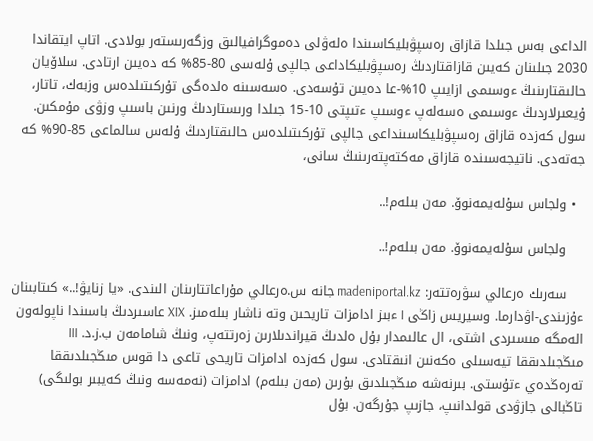الداعى بەس جىلدا قازاق رەسپۋبليكاسىندا ەلەۋلى دەموگرافيالىق وزگەرىستەر بولادى. اتاپ ايتقاندا 2030 جىلىنان كەيىن قازاقتاردىڭ رەسپۋبليكاداعى جالپى ۇلەسى 80-85% كە دەيىن ارتادى. سلاۆيان حالىقتارىنىڭ ءوسىمى ازايىپ 10%-عا دەيىن تۇسەدى. ەسەسىنە ەلدەگى تۇركىتىلدەس وزبەك، تاتار، ۇيعىرلاردىڭ ءوسىمى ەسەلەپ ءوسىپ ءتىپتى 10-15 جىلدا ورىستاردىڭ ورنىن باسىپ وزۋى مۇمكىن. سول كەزدە قازاق رەسپۋبليكاسىنداعى جالپى تۇركىتىلدەس حالىقتاردىڭ ۇلەس سالماعى 85-90% كە جەتەدى. ناتيجەسىندە قازاق مەكتەپتەرىنىڭ سانى،

  • ولجاس سۇلەيمەنوۆ. مەن بىلەم!..

    ولجاس سۇلەيمەنوۆ. مەن بىلەم!..

    سەرىك ەرعالي سۋرەتتەر: madeniportal.kz جانە س.ەرعالي مۇراعاتتارىنان الىندى. «يا زنايۋ!..» كىتابىنان ءۇزىندى-اۋدارما. وسيريس زاڭى I ءبىز ادامزات تاريحىن وتە ناشار بىلەمىز. XIX عاسىردىڭ باسىندا ناپولەون الەمگە مىسىردى اشتى، ال عالىمدار بۇل ەلدىڭ قيراندىلارىن زەرتتەپ، ونىڭ شامامەن ب.ز.د. III مىڭجىلدىققا تيەسىلى ەكەنىن انىقتادى. سول كەزدە ادامزات تاريحى تاعى دا قوس مىڭجىلدىققا تەرەڭدەي ءتۇستى. بىرنەشە مىڭجىلدىق بۇرىن (مەن بىلەم) ادامزات (نەمەسە ونىڭ كەيبىر بولىگى) تاڭبالى جازۋدى قولدانىپ، جازىپ جۇرگەن. بۇل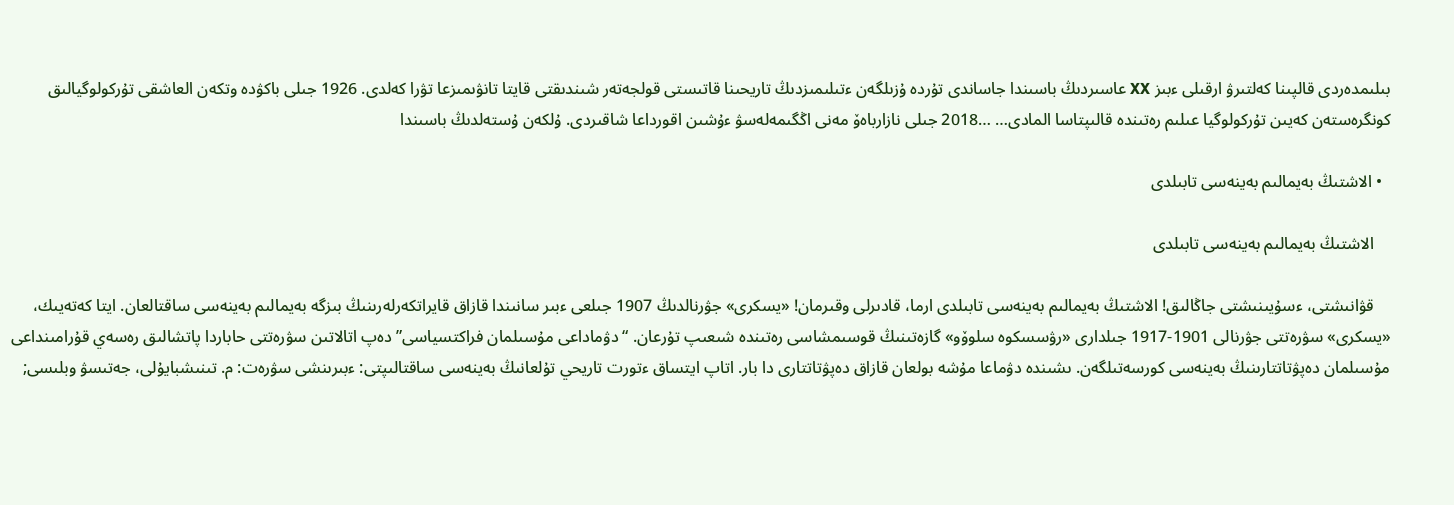بىلىمدەردى قالپىنا كەلتىرۋ ارقىلى ءبىز XX عاسىردىڭ باسىندا جاساندى تۇردە ۇزىلگەن ءتىلىمىزدىڭ تاريحىنا قاتىستى قولجەتەر شىندىقتى قايتا تانۋىمىزعا تۋرا كەلدى. 1926 جىلى باكۋدە وتكەن العاشقى تۇركولوگيالىق كونگرەستەن كەيىن تۇركولوگيا عىلىم رەتىندە قالىپتاسا المادى… …2018 جىلى نازارباەۆ مەنى اڭگىمەلەسۋ ءۇشىن اقورداعا شاقىردى. ۇلكەن ۇستەلدىڭ باسىندا

  • الاشتىڭ بەيمالىم بەينەسى تابىلدى

    الاشتىڭ بەيمالىم بەينەسى تابىلدى

    قۋانىشتى، ءسۇيىنىشتى جاڭالىق! الاشتىڭ بەيمالىم بەينەسى تابىلدى ارما، قادىرلى وقىرمان! «يسكرى» جۋرنالدىڭ 1907 جىلعى ءبىر سانىندا قازاق قايراتكەرلەرىنىڭ بىزگە بەيمالىم بەينەسى ساقتالعان. ايتا كەتەيىك، «يسكرى» سۋرەتتى جۋرنالى 1901-1917 جىلدارى «رۋسسكوە سلوۆو» گازەتىنىڭ قوسىمشاسى رەتىندە شىعىپ تۇرعان. “دۋماداعى مۇسىلمان فراكتسياسى” دەپ اتالاتىن سۋرەتتى حاباردا پاتشالىق رەسەي قۇرامىنداعى مۇسىلمان دەپۋتاتتارىنىڭ بەينەسى كورسەتىلگەن. ىشىندە دۋماعا مۇشە بولعان قازاق دەپۋتاتتارى دا بار. اتاپ ايتساق ءتورت تاريحي تۇلعانىڭ بەينەسى ساقتالىپتى: ءبىرىنشى سۋرەت: م. تىنىشبايۇلى، جەتىسۋ وبلىسى;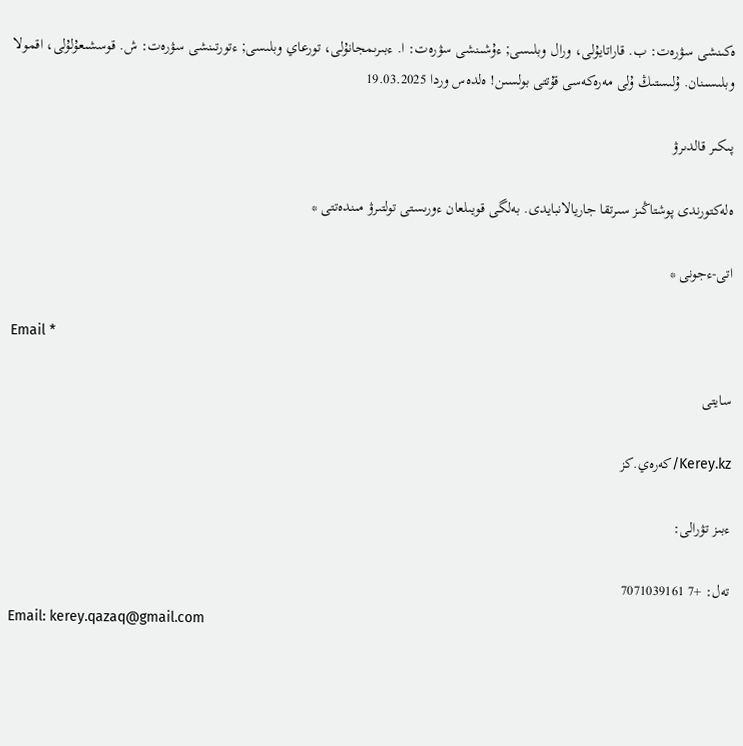ەكىنشى سۋرەت: ب. قاراتايۇلى، ورال وبلىسى; ءۇشىنشى سۋرەت: ا. ءبىرىمجانۇلى، تورعاي وبلىسى; ءتورتىنشى سۋرەت: ش. قوسشىعۇلۇلى، اقمولا وبلىسىنان. ۇلىستىڭ ۇلى مەرەكەسى قۇتتى بولسىن! ەلدەس وردا 19.03.2025

پىكىر قالدىرۋ

ەلەكتورندى پوشتاڭىز سىرتقا جاريالانبايدى. بەلگى قويىلعان ءورىستى تولتىرۋ مىندەتتى *

اتى-ءجونى *

Email *

سايتى

Kerey.kz/كەرەي.كز

ءبىز تۋرالى:

تەل: +7 7071039161
Email: kerey.qazaq@gmail.com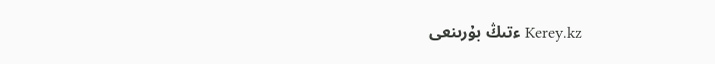Kerey.kz ءتىڭ بۇرىنعى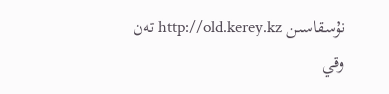نۇسقاسىن http://old.kerey.kz تەن وقي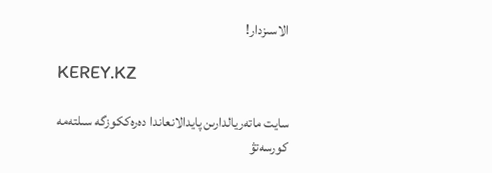الاسىزدار!

KEREY.KZ

سايت ماتەريالدارىن پايدالانعاندا دەرەككوزگە سىلتەمە كورسەتۋ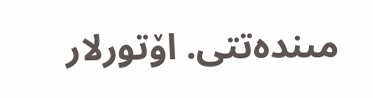مىندەتتى. اۆتورلار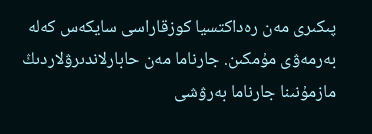پىكىرى مەن رەداكتسيا كوزقاراسى سايكەس كەلە بەرمەۋى مۇمكىن. جارناما مەن حابارلاندىرۋلاردىڭ مازمۇنىنا جارناما بەرۋشى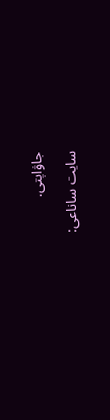جاۋاپتى.

سايت ساناعى: